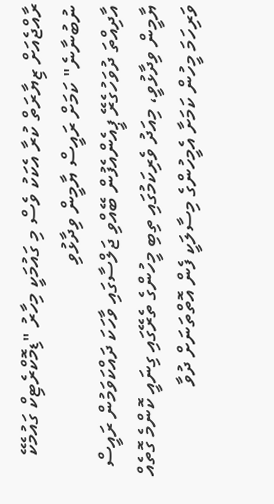ރާއްޖެއަށް ޒިޔާރަތް ކުރާ އެކަކު ވެސް މި ގައުމަކީ މިހާރު "ޑިމޮކްރެޓިކް ގައުމެކޭ ނުބުނާނެ" ކަމަށް ރައީސް ޔާމީން ވިދާޅުވި
އާދިއްތަ ދުވަހުގެރޭ ޕީއެންއެފުން ބޭއްވި ޖަލްސާގައި ވާހަކަ ދައްކަވަމުން ރައީސް ޔާމީން ވިދާޅުވީ، މިއަދު ވެރިކަމުގައި ތިބި މީހުންގެ ތެރޭގައި ގިނައީ ކޮންމެ ގޮތެއް ވަރިހަމަ މީހުން ކަމަށާ އެމީހުންގެ މިސާލަކީ ފެން އޮތްތަނަށް ދުވާ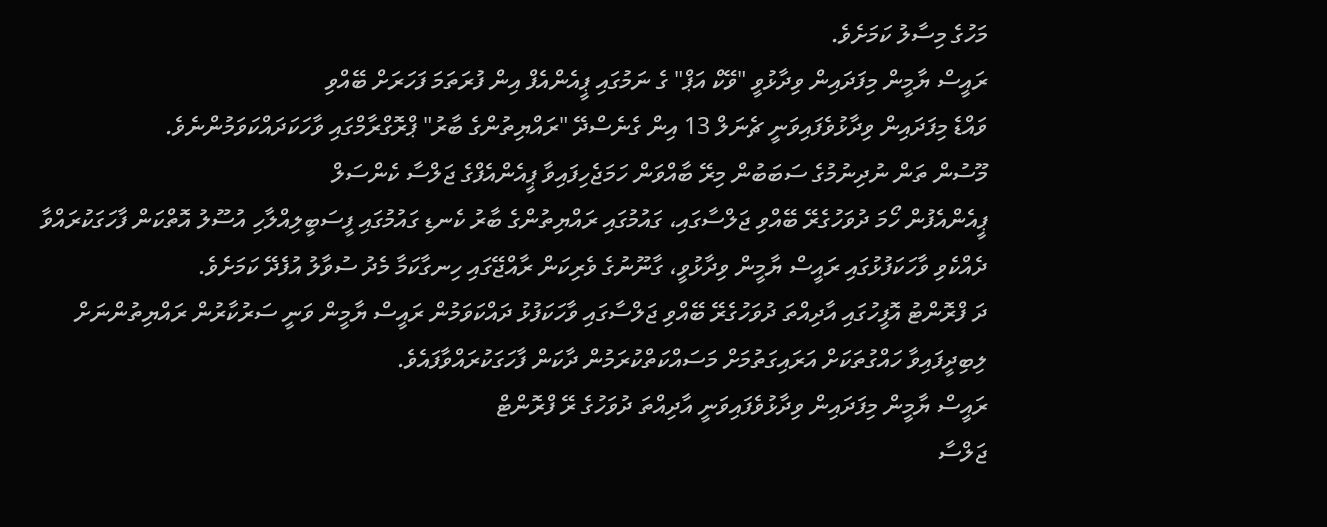މަހުގެ މިސާލު ކަމަށެވެ.
ރައީސް ޔާމީން މިފަދައިން ވިދާޅުވީ "ވޭކް އަޕް" ގެ ނަމުގައި ޕީއެންއެފް އިން ފުރަތަމަ ފަހަރަށް ބޭއްވި
ވައްޑެ މިފަދައިން ވިދާޅުވެފައިވަނީ ޗެނަލް 13 އިން ގެނެސްދޭ "ރައްޔިތުންގެ ބާރު" ޕްރޮގްރާމްގައި ވާހަކަދައްކަވަމުންނެވެ.
މޫސުން ތަން ނުދިނުމުގެ ސަބަބުން މިރޭ ބާއްވަން ހަމަޖެހިފައިވާ ޕީއެންއެފްގެ ޖަލްސާ ކެންސަލް
ޕީއެންއެފުން ހޯމަ ދުވަހުގެރޭ ބޭއްވި ޖަލްސާގައި، ގައުމުގައި ރައްޔިތުންގެ ބާރު ކެނޑި ގައުމުގައި ފީސަބީލިއްލާހި އުސޫލު އޮތްކަން ފާހަގަކުރައްވާ ދެއްކެވި ވާހަކަފުޅުގައި ރައީސް ޔާމީން ވިދާޅުވީ، ގާނޫނުގެ ވެރިކަން ރާއްޖޭގައި ހިނގާކަމާ މެދު ސުވާލު އުފެދޭ ކަމަށެވެ.
ދަ ފްރޮންޓު އޮފީހުގައި އާދިއްތަ ދުވަހުގެރޭ ބޭއްވި ޖަލްސާގައި ވާހަކަފުޅު ދައްކަވަމުން ރައީސް ޔާމީން ވަނީ ސަރުކާރުން ރައްޔިތުންނަށް ލިބިދީފައިވާ ހައްގުތަކަށް އަރައިގަތުމަށް މަސައްކަތްކުރަމުން ދާކަން ފާހަގަކުރައްވާފައެވެ.
ރައީސް ޔާމީން މިފަދައިން ވިދާޅުވެފައިވަނީ އާދިއްތަ ދުވަހުގެ ރޭ ފްރޮންޓް
ޖަލްސާ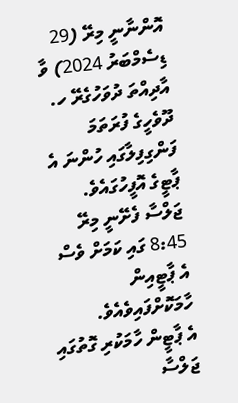އޮންނާނީ މިރޭ (29 ޑިސެމްބަރު 2024) ވާ އާދިއްތަ ދުވަހުގެރޭ ހ. ދޫވެހީގެ ފުރަތަމަ ފަންގިފިލާގައި ހުންނަ އެ ޕާޓީގެ އޮފީހުގައެވެ. ޖަލްސާ ފެށޭނީ މިރޭ 8:45 ގައި ކަމަށް ވެސް އެ ޕާޓީއިން ހާމަކޮށްފައިވެއެވެ.
އެ ޕާޓީން ހާމަކުރި ގޮތުގައި ޖަލްސާ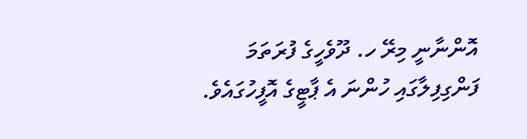އޮންނާނީ މިރޭ ހ. ދޫވެހީގެ ފުރަތަމަ ފަންގިފިލާގައި ހުންނަ އެ ޕާޓީގެ އޮފީހުގައެވެ.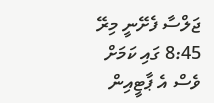ޖަލްސާ ފެށޭނީ މިރޭ 8:45 ގައި ކަމަށް ވެސް އެ ޕާޓީއިން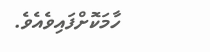ހާމަކޮށްފައިވެއެވެ.